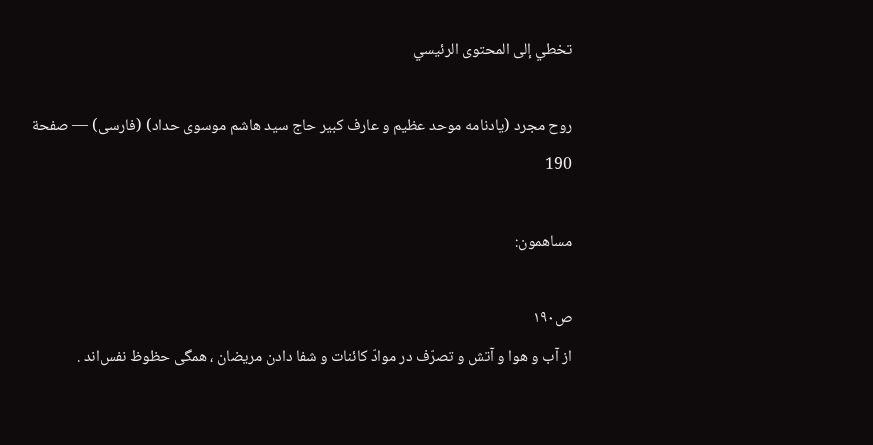تخطي إلى المحتوى الرئيسي

روح مجرد (يادنامه موحد عظيم و عارف كبير حاج سيد هاشم موسوى حداد) (فارسى) — صفحة 190

مساهمون:

ص١٩٠
از آب و هوا و آتش و تصرّف در موادّ كائنات و شفا دادن مريضان ، همگى حظوظ نفس‌اند .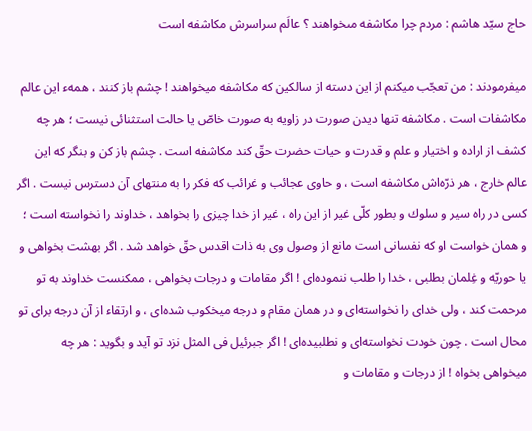حاج سيّد هاشم : مردم چرا مكاشفه مىخواهند ؟ عالَم سراسرش مكاشفه است

ميفرمودند : من تعجّب ميكنم از اين دسته از سالكين كه مكاشفه ميخواهند ! چشم باز كنند ، همهء اين عالم مكاشفات است . مكاشفه تنها ديدن صورت در زاويه به صورت خاصّ يا حالت استثنائى نيست ؛ هر چه كشف از اراده و اختيار و علم و قدرت و حيات حضرت حقّ كند مكاشفه است . چشم باز كن و بنگر كه اين عالم خارج ، هر ذرّه‌اش مكاشفه است ، و حاوى عجائب و غرائب كه فكر را به منتهاى آن دسترس نيست . اگر كسى در راه سير و سلوك و بطور كلّى غير از اين راه ، غير از خدا چيزى را بخواهد ، خداوند را نخواسته است ؛ و همان خواست او كه نفسانى است مانع از وصول وى به ذات اقدس حقّ خواهد شد . اگر بهشت بخواهى و يا حوريّه و غِلمان بطلبى ، خدا را طلب ننموده‌اى ! اگر مقامات و درجات بخواهى ، ممكنست خداوند به تو مرحمت كند ، ولى خداى را نخواسته‌اى و در همان مقام و درجه ميخكوب شده‌اى ، و ارتقاء از آن درجه براى تو محال است . چون خودت نخواسته‌اى و نطلبيده‌اى ! اگر جبرئيل فى المثل نزد تو آيد و بگويد : هر چه ميخواهى بخواه ! از درجات و مقامات و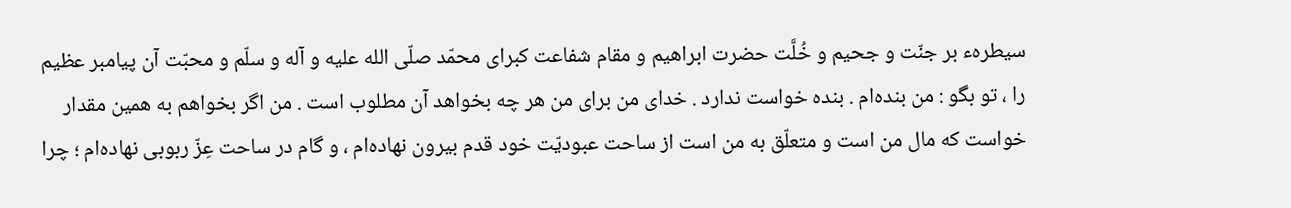سيطرهء بر جنّت و جحيم و خُلَّت حضرت ابراهيم و مقام شفاعت كبراى محمّد صلّى الله عليه و آله و سلّم و محبّت آن پيامبر عظيم را ، تو بگو : من بنده‌ام . بنده خواست ندارد . خداى من براى من هر چه بخواهد آن مطلوب است . من اگر بخواهم به همين مقدار خواست كه مال من است و متعلّق به من است از ساحت عبوديّت خود قدم بيرون نهاده‌ام ، و گام در ساحت عِزّ ربوبى نهاده‌ام ؛ چرا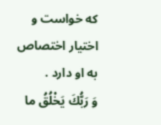كه خواست و اختيار اختصاص به او دارد .
وَ رَبُّكَ يَخْلُقُ ما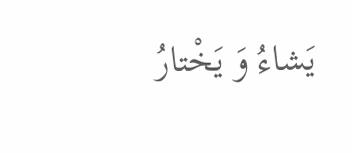يَشاءُ وَ يَخْتارُ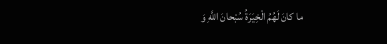ما كانَ لَهُمُ الْخِيَرَةُ سُبْحانَ اللَّهِ وَ